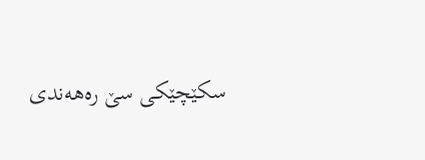سكێچێكی سێ ره‌هه‌ندى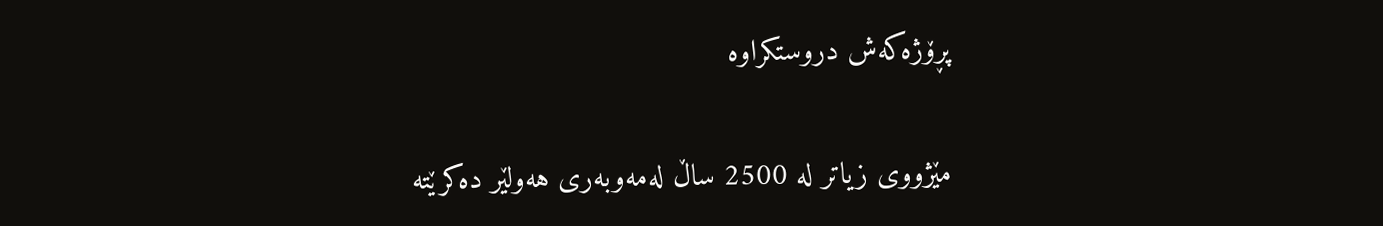پڕۆژه‌كه‌ش دروستكراوه‌

مێژووى زیاتر له‌ 2500 ساڵ له‌مه‌وبه‌رى هه‌ولێر ده‌كرێته‌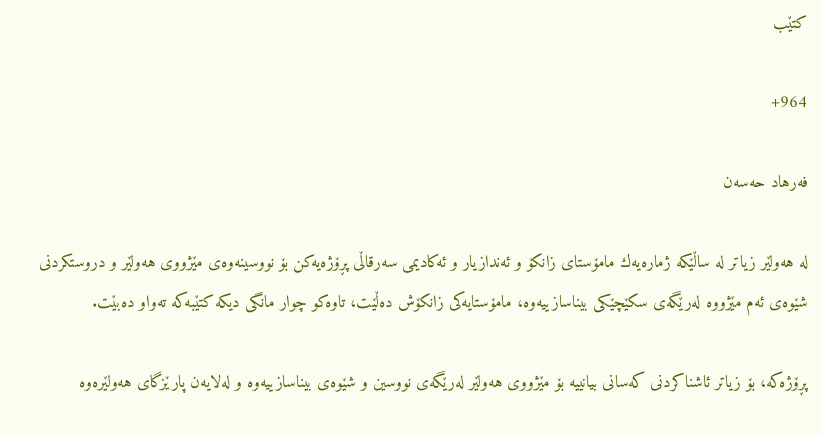كتێب

964+

فه‌رهاد حه‌سه‌ن

له ‌هه‌ولێر زیاتر له‌ ساڵێكه‌ ژماره‌یه‌ك مامۆستاى زانكۆ و ئه‌ندازیار و ئه‌كادیمى سه‌رقاڵى پڕۆژه‌یه‌كن بۆ نووسینه‌وه‌ى مێژووى هه‌ولێر و دروستكردنى شێوه‌ى ئه‌م مێژووه‌ له‌رێگه‌ى سكێچێكی بیناسازییه‌وه‌، مامۆستایه‌كی زانكۆش ده‌ڵێت، تاوەکو چوار مانگى دیكه‌ كتێبه‌كه‌ ته‌واو ده‌بێت.

پڕۆژه‌كه،‌ بۆ زیاتر ئاشناكردنى كه‌سانى بیانییه‌ بۆ مێژووى هه‌ولێر له‌رێگه‌ى نووسین و شێوه‌ى بیناسازییه‌وه‌ و‌ له‌لایه‌ن پارێزگای هه‌ولێره‌وه‌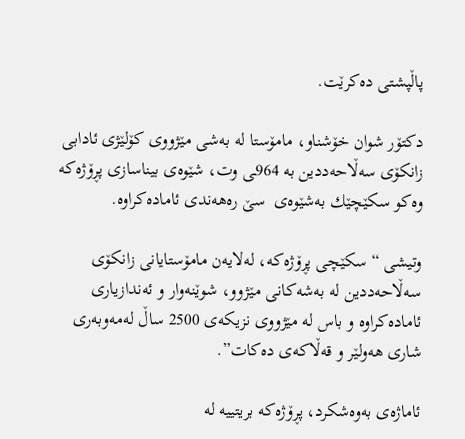پاڵپشتی ده‌كرێت.

دكتۆر شوان خۆشناو، مامۆستا له به‌شی مێژووى‌ كۆلێژی ئادابی زانكۆی سه‌ڵاحه‌ددین به‌ 964ـى وت، شێوه‌ى بیناسازی پڕۆژه‌كه‌ وه‌كو سكێچێك به‌شێوه‌ى  سێ ره‌هه‌ندی ئاماده‌كراوه‌.

وتیشی “سكێچى پڕۆژه‌كه‌، له‌لایه‌ن مامۆستایانی زانكۆی سه‌ڵاحه‌ددین له‌ به‌شه‌كانی مێژوو، شوێنه‌وار و ئه‌ندازیاری ئاماده‌كراوه‌‌‌ و باس له‌ مێژووی نزیكه‌ی 2500 ساڵ له‌مه‌وبه‌ری شاری هه‌ولێر و قه‌ڵاكه‌ی ده‌كات”.

ئاماژه‌ى به‌وه‌شكرد، پڕۆژه‌كه‌ بریتییه‌ له‌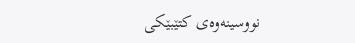نووسینەوەی كتێبێكی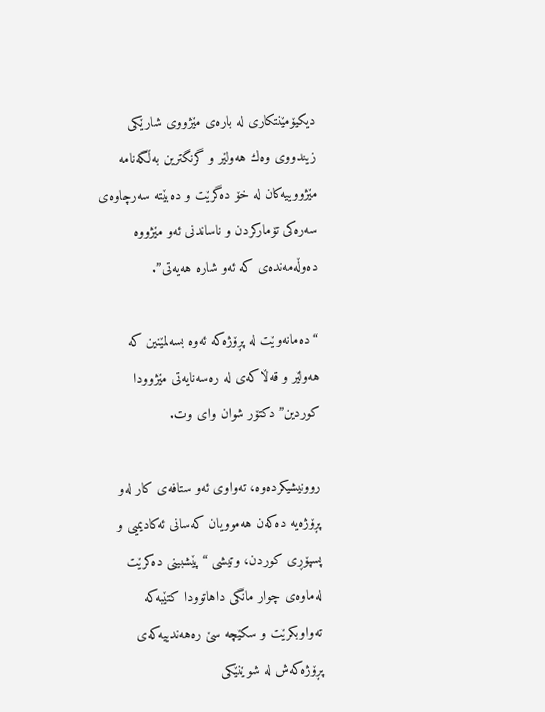دیكیۆمێنتكاری له‌ باره‌ی مێژووی شارێكی زیندووی وه‌ك هه‌ولێر و‌ گرنگترین بەڵگەنامە مێژووییه‌كان له‌ خۆ ده‌گرێت و ده‌بێته‌ سەرچاوەی سەرەکی تۆماركردن و ناساندنی ئه‌و مێژووه‌ ده‌وڵه‌مه‌نده‌ی كه‌ ئه‌و شاره‌ هه‌یه‌تی”.

“ده‌مانه‌وێت له‌ پڕۆژه‌كه‌ ئه‌وه‌ بسه‌لمێنین كه‌ هه‌ولێر و قه‌ڵاكه‌ى له‌ ره‌سه‌نایه‌تى مێژوودا كوردین” دكتۆر شوان واى وت.

روونیشیكرده‌وه،‌ ته‌واوى ئه‌و ستافه‌ى كار له‌و پڕۆژه‌یه‌ ده‌كه‌ن هه‌موویان كه‌سانى ئه‌كادیمیی و پسپۆڕى كوردن، وتیشی “پێشبینى ده‌كرێت له‌ماوه‌ى چوار مانگى داهاتوودا كتێبه‌كه‌ ته‌واوبكرێت و سكێچه‌ سێ ره‌هه‌ندییه‌كه‌ى پڕۆژه‌كه‌ش له‌ شوێنێكی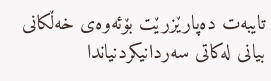تایبه‌ت ده‌پارێزرێت بۆئه‌وه‌ى خه‌ڵكانى بیانى له‌كاتى سه‌ردانیكردنیاندا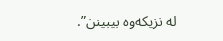له‌ نزیكه‌وه‌ بیبینن”.